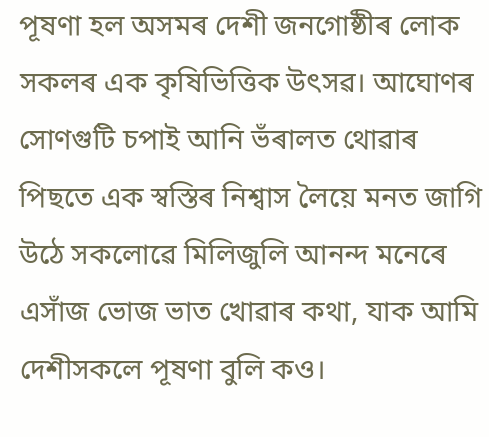পূষণা হল অসমৰ দেশী জনগোষ্ঠীৰ লোক সকলৰ এক কৃষিভিত্তিক উৎসৱ। আঘোণৰ সোণগুটি চপাই আনি ভঁৰালত থোৱাৰ পিছতে এক স্বস্তিৰ নিশ্বাস লৈয়ে মনত জাগি উঠে সকলোৱে মিলিজুলি আনন্দ মনেৰে এসাঁজ ভোজ ভাত খোৱাৰ কথা, যাক আমি দেশীসকলে পূষণা বুলি কও।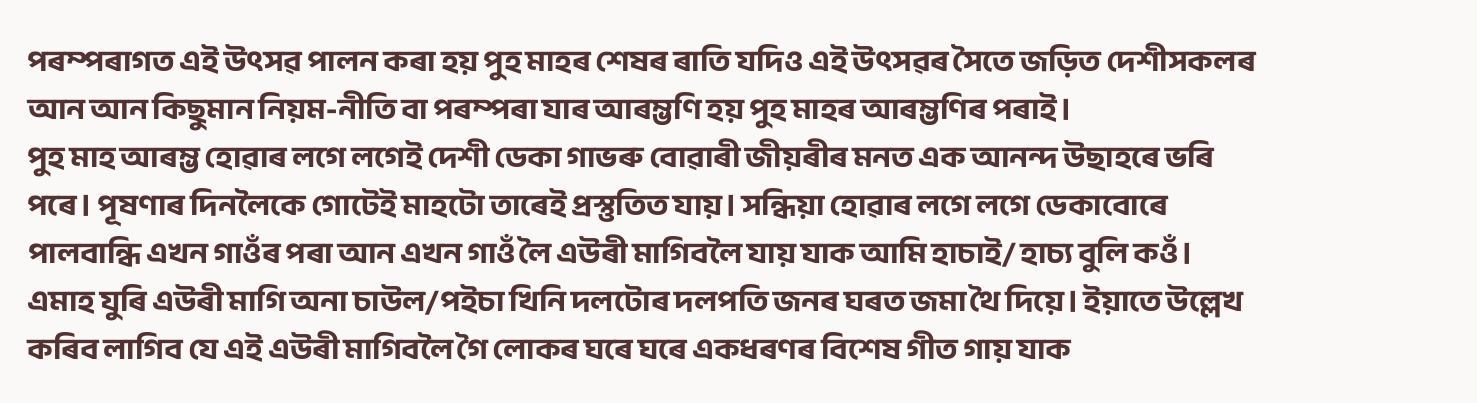পৰম্পৰাগত এই উৎসৱ পালন কৰা হয় পুহ মাহৰ শেষৰ ৰাতি যদিও এই উৎসৱৰ সৈতে জড়িত দেশীসকলৰ আন আন কিছুমান নিয়ম-নীতি বা পৰম্পৰা যাৰ আৰম্ভণি হয় পুহ মাহৰ আৰম্ভণিৰ পৰাই।
পুহ মাহ আৰম্ভ হোৱাৰ লগে লগেই দেশী ডেকা গাভৰু বোৱাৰী জীয়ৰীৰ মনত এক আনন্দ উছাহৰে ভৰি পৰে। পূষণাৰ দিনলৈকে গোটেই মাহটো তাৰেই প্ৰস্তুতিত যায়। সন্ধিয়া হোৱাৰ লগে লগে ডেকাবোৰে পালবান্ধি এখন গাওঁৰ পৰা আন এখন গাওঁ লৈ এউৰী মাগিবলৈ যায় যাক আমি হাচাই/ হাচ্য বুলি কওঁ। এমাহ যুৰি এউৰী মাগি অনা চাউল/পইচা খিনি দলটোৰ দলপতি জনৰ ঘৰত জমা থৈ দিয়ে। ইয়াতে উল্লেখ কৰিব লাগিব যে এই এউৰী মাগিবলৈ গৈ লোকৰ ঘৰে ঘৰে একধৰণৰ বিশেষ গীত গায় যাক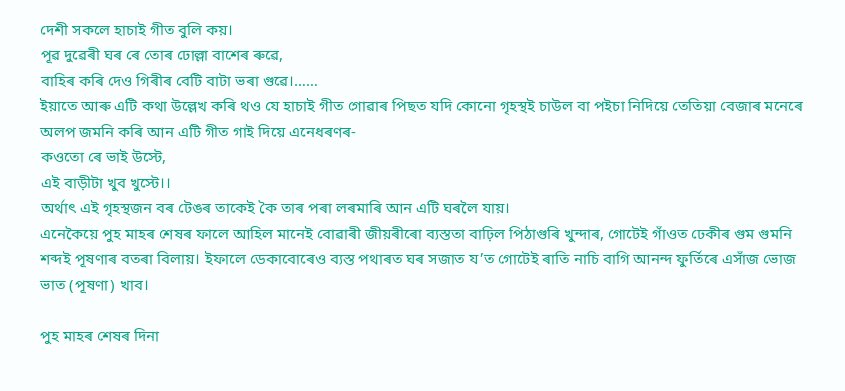দেশী সকলে হাচাই গীত বুলি কয়।
পূৱ দুৱেৰী ঘৰ ৰে তোৰ ঢোল্লা বাশেৰ ৰুৱে,
বাহিৰ কৰি দেও গিৰীৰ বেটি বাটা ভৰা গুৱে।……
ইয়াতে আৰু এটি কথা উল্লেখ কৰি থও যে হাচাই গীত গোৱাৰ পিছত যদি কোনো গৃহস্থই চাউল বা পইচা নিদিয়ে তেতিয়া বেজাৰ মনেৰে অলপ জমনি কৰি আন এটি গীত গাই দিয়ে এনেধৰণৰ-
কওতো ৰে ভাই উস্টে,
এই বাড়ীটা খুব খুস্টে।।
অৰ্থাৎ এই গৃহস্থজন বৰ টেঙৰ তাকেই কৈ তাৰ পৰা লৰমাৰি আন এটি ঘৰলৈ যায়।
এনেকৈয়ে পুহ মাহৰ শেষৰ ফালে আহিল মানেই বোৱাৰী জীয়ৰীৰো ব্যস্ততা বাঢ়িল পিঠাগুৰি খুন্দাৰ, গোটেই গাঁওত ঢেকীৰ গুম গুমনি শব্দই পূষণাৰ বতৰা বিলায়। ইফালে ডেকাবোৰেও ব্যস্ত পথাৰত ঘৰ সজাত য’ত গোটেই ৰাতি নাচি বাগি আনন্দ ফুৰ্তিৰে এসাঁজ ভোজ ভাত (পূষণা) খাব।

পুহ মাহৰ শেষৰ দিনা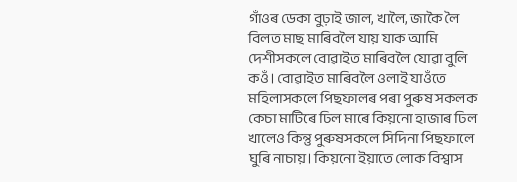গাঁওৰ ডেকা বুঢ়াই জাল, খালৈ, জাকৈ লৈ বিলত মাছ মাৰিবলৈ যায় যাক আমি দেশীসকলে বোৱাইত মাৰিবলৈ যোৱা বুলি কওঁ। বোৱাইত মাৰিবলৈ ওলাই যাওঁতে মহিলাসকলে পিছফালৰ পৰা পুৰুষ সকলক কেচা মাটিৰে ঢিল মাৰে কিয়নো হাজাৰ ঢিল খালেও কিন্তু পুৰুষসকলে সিদিনা পিছফালে ঘুৰি নাচায়। কিয়নো ইয়াতে লোক বিশ্বাস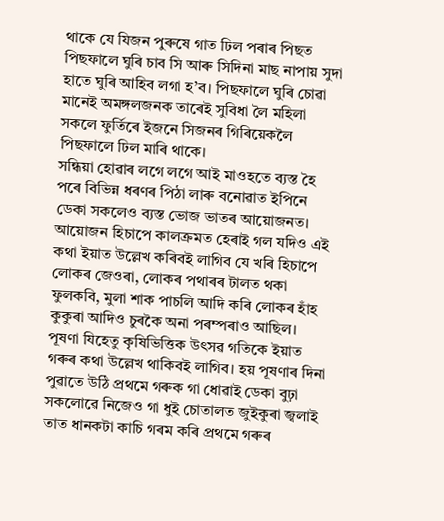থাকে যে যিজন পুৰুষে গাত ঢিল পৰাৰ পিছত পিছফালে ঘুৰি চাব সি আৰু সিদিনা মাছ নাপায় সুদা হাতে ঘুৰি আহিব লগা হ’ব। পিছফালে ঘুৰি চোৱা মানেই অমঙ্গলজনক তাৰেই সুবিধা লৈ মহিলা সকলে ফুৰ্তিৰে ইজনে সিজনৰ গিৰিয়েকলৈ পিছফালে ঢিল মাৰি থাকে।
সন্ধিয়া হোৱাৰ লগে লগে আই মাওহতে ব্যস্ত হৈ পৰে বিভিন্ন ধৰণৰ পিঠা লাৰু বনোৱাত ইপিনে ডেকা সকলেও ব্যস্ত ভোজ ভাতৰ আয়োজনত। আয়োজন হিচাপে কালক্ৰমত হেৰাই গল যদিও এই কথা ইয়াত উল্লেখ কৰিবই লাগিব যে খৰি হিচাপে লোকৰ জেওৰা, লোকৰ পথাৰৰ টালত থকা ফুলকবি, মুলা শাক পাচলি আদি কৰি লোকৰ হাঁহ কুকুৰা আদিও চুৰকৈ অনা পৰম্পৰাও আছিল।
পূষণা যিহেতু কৃষিভিত্তিক উৎসৱ গতিকে ইয়াত গৰুৰ কথা উল্লেখ থাকিবই লাগিব। হয় পূষণাৰ দিনা পুৱাতে উঠি প্ৰথমে গৰুক গা ধোৱাই ডেকা বুঢ়া সকলোৱে নিজেও গা ধুই চোতালত জুইকুৰা জ্বলাই তাত ধানকটা কাচি গৰম কৰি প্ৰথমে গৰুৰ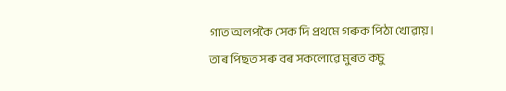গাত অলপকৈ সেক দি প্ৰথমে গৰুক পিঠা খোৱায়।
তাৰ পিছত সৰু বৰ সকলোৱে মুৰত কচু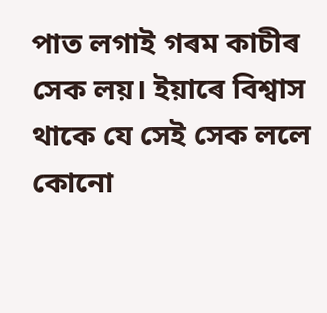পাত লগাই গৰম কাচীৰ সেক লয়। ইয়াৰে বিশ্বাস থাকে যে সেই সেক ললে কোনো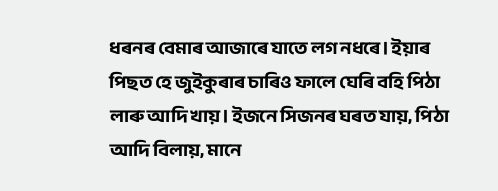ধৰনৰ বেমাৰ আজাৰে যাতে লগ নধৰে। ইয়াৰ পিছত হে জুইকুৰাৰ চাৰিও ফালে ঘেৰি বহি পিঠা লাৰু আদি খায়। ইজনে সিজনৰ ঘৰত যায়, পিঠা আদি বিলায়, মানে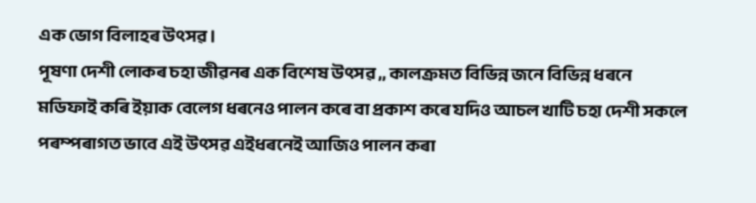এক ভোগ বিলাহৰ উৎসৱ।
পূষণা দেশী লোকৰ চহা জীৱনৰ এক বিশেষ উৎসৱ ,, কালক্ৰমত বিভিন্ন জনে বিভিন্ন ধৰনে মডিফাই কৰি ইয়াক বেলেগ ধৰনেও পালন কৰে বা প্ৰকাশ কৰে যদিও আচল খাটি চহা দেশী সকলে পৰম্পৰাগত ভাবে এই উৎসৱ এইধৰনেই আজিও পালন কৰা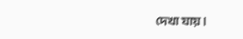দেখা যায়।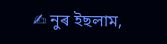✍ নুৰ ইছলাম,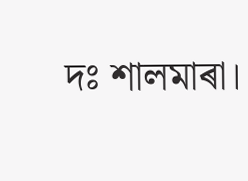দঃ শালমাৰা।